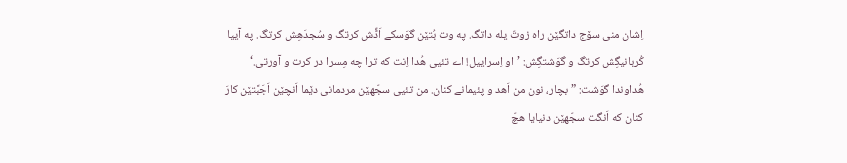اِشان منی سۆج داتگێن راه زوتّ یله داتگ. په وت بُتێن گوَسکے اَڈِّش کرتگ و سُجدَهِش کرتگ. په آییا کُربانیگِش کرتگ و گوَشتگِش: ’او اِسراییل! اے تئیی هُدا اِنت که ترا چه مِسرا در کرت و آورتی.‘
هُداوندا گوَشت: ”بچار، نون من اَهد و پئیمانے کنان. من تئیی سجّهێن مردمانی دێما اَنچێن اَجَبَّتێن کارَ کنان که اَنگت سجّهێن دنیایا هچّ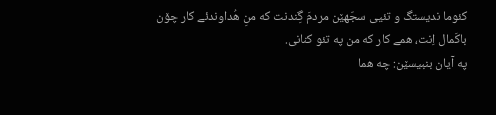کئوما ندیستگ و تئیی سجّهێن مردمَ گِندنت که منِ هُداوندئے کار چۆن باکَمال اِنت، همے کار که من په تئو کنانی.
په آیان بنبیسێن: چه هما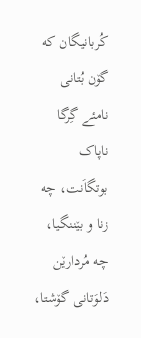کُربانیگان که گۆن بُتانی نامئے گِرگا ناپاک بوتگاَنت، چه زنا و بێننگیا، چه مُردارێن دَلوَتانی گۆشتا،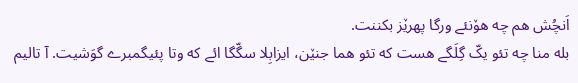اَنچُش هم چه هۆنئے ورگا پهرێز بکننت.
بله منا چه تئو یکّ گِلَگے هست که تئو هما جنێن، ایزابِلا سگّگا ائے که وتا پئیگمبرے گوَشیت. آ تالیم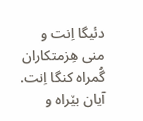دئیگا اِنت و منی هِزمتکاران گُمراه کنگا اِنت. آیان بێراه و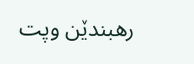رهبندێن وپت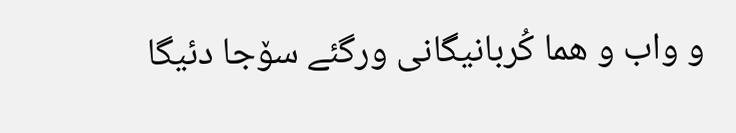و واب و هما کُربانیگانی ورگئے سۆجا دئیگا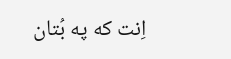اِنت که په بُتان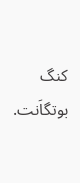کنگ بوتگاَنت.